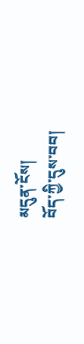མདུན་ངོས།
བོད་ཀྱི་དུས་བབ།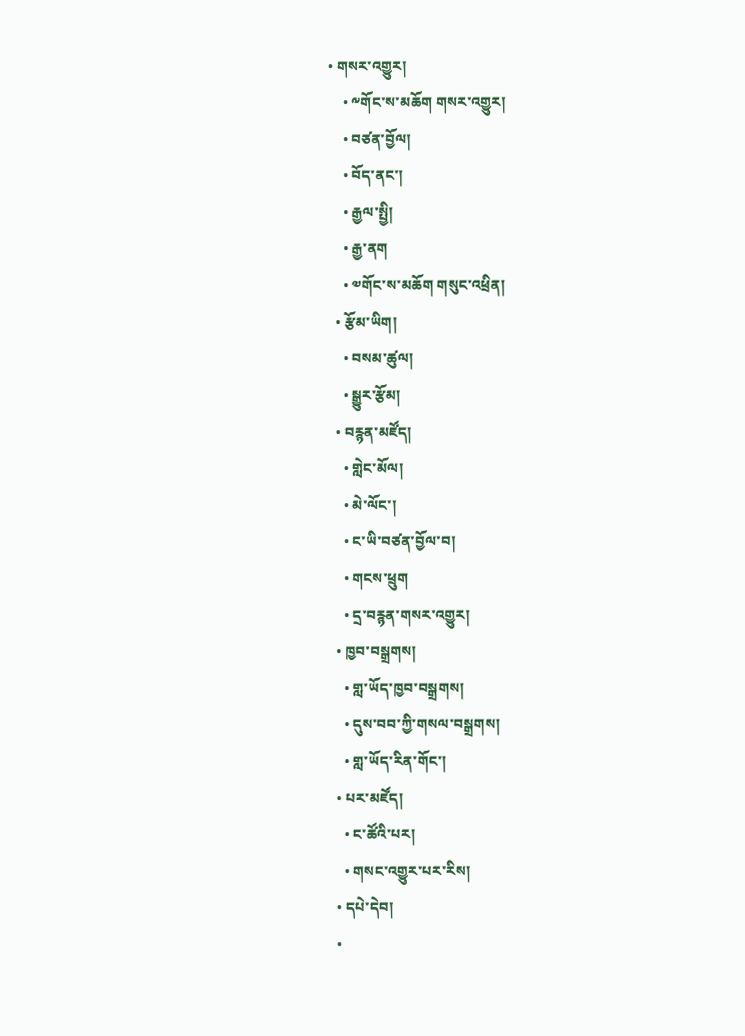• གསར་འགྱུར།
    • ༸གོང་ས་མཆོག གསར་འགྱུར།
    • བཙན་བྱོལ།
    • བོད་ནང་།
    • རྒྱལ་སྤྱི།
    • རྒྱ་ནག
    • ༧གོང་ས་མཆོག གསུང་འཕྲིན།
  • རྩོམ་ཡིག།
    • བསམ་ཚུལ།
    • སྒྱུར་རྩོམ།
  • བརྙན་མཛོད།
    • གླེང་མོལ།
    • མེ་ལོང་།
    • ང་ཡི་བཙན་བྱོལ་བ།
    • གངས་ཕྲུག
    • དྲ་བརྙན་གསར་འགྱུར།
  • ཁྱབ་བསྒྲགས།
    • གླ་ཡོད་ཁྱབ་བསྒྲགས།
    • དུས་བབ་ཀྱི་གསལ་བསྒྲགས།
    • གླ་ཡོད་རིན་གོང་།
  • པར་མཛོད།
    • ང་ཚོའི་པར།
    • གསང་འགྱུར་པར་རིས།
  • དཔེ་དེབ།
  •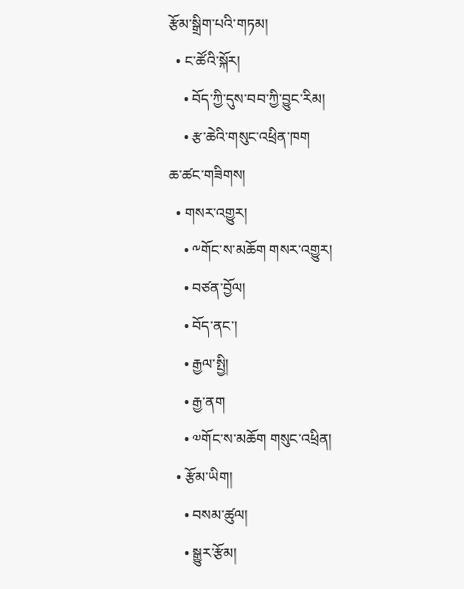རྩོམ་སྒྲིག་པའི་གཏམ།
  • ང་ཚོའི་སྐོར།
    • བོད་ཀྱི་དུས་བབ་ཀྱི་བྱུང་རིམ།
    • རྩ་ཆེའི་གསུང་འཕྲིན་ཁག
ཆ་ཚང་གཟིགས།
  • གསར་འགྱུར།
    • ༸གོང་ས་མཆོག གསར་འགྱུར།
    • བཙན་བྱོལ།
    • བོད་ནང་།
    • རྒྱལ་སྤྱི།
    • རྒྱ་ནག
    • ༧གོང་ས་མཆོག གསུང་འཕྲིན།
  • རྩོམ་ཡིག།
    • བསམ་ཚུལ།
    • སྒྱུར་རྩོམ།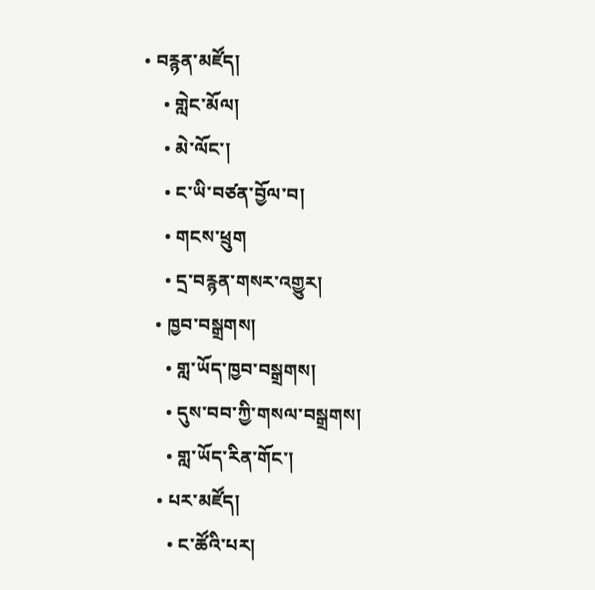• བརྙན་མཛོད།
    • གླེང་མོལ།
    • མེ་ལོང་།
    • ང་ཡི་བཙན་བྱོལ་བ།
    • གངས་ཕྲུག
    • དྲ་བརྙན་གསར་འགྱུར།
  • ཁྱབ་བསྒྲགས།
    • གླ་ཡོད་ཁྱབ་བསྒྲགས།
    • དུས་བབ་ཀྱི་གསལ་བསྒྲགས།
    • གླ་ཡོད་རིན་གོང་།
  • པར་མཛོད།
    • ང་ཚོའི་པར།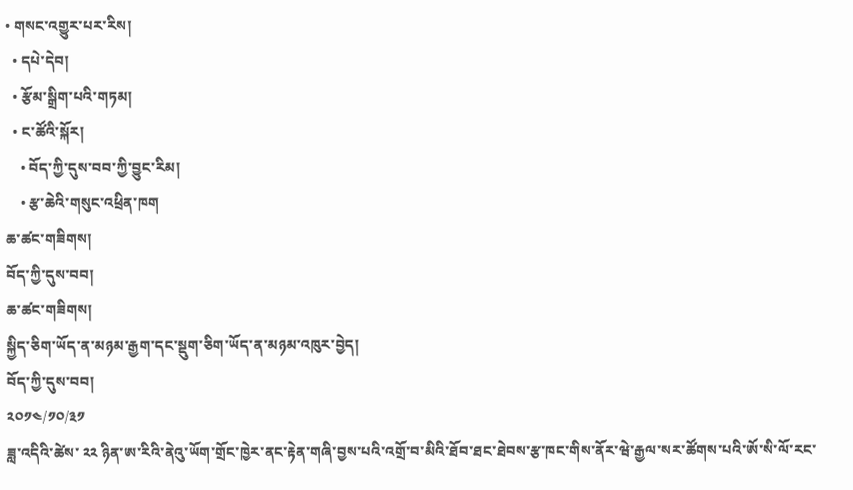• གསང་འགྱུར་པར་རིས།
  • དཔེ་དེབ།
  • རྩོམ་སྒྲིག་པའི་གཏམ།
  • ང་ཚོའི་སྐོར།
    • བོད་ཀྱི་དུས་བབ་ཀྱི་བྱུང་རིམ།
    • རྩ་ཆེའི་གསུང་འཕྲིན་ཁག
ཆ་ཚང་གཟིགས།
བོད་ཀྱི་དུས་བབ།
ཆ་ཚང་གཟིགས།
སྐྱིད་ཅིག་ཡོད་ན་མཉམ་རྒྱག་དང་སྡུག་ཅིག་ཡོད་ན་མཉམ་འཁུར་བྱེད།
བོད་ཀྱི་དུས་བབ།
༢༠༡༤/༡༠/༣༡
ཟླ་འདིའི་ཚེས་ ༢༢ ཉིན་ཨ་རིའི་ནེའུ་ཡོག་གྲོང་ཁྱེར་ནང་རྟེན་གཞི་བྱས་པའི་འགྲོ་བ་མིའི་ཐོབ་ཐང་ཐེབས་རྩ་ཁང་གིས་ནོར་ཝེ་རྒྱལ་སར་ཚོགས་པའི་ཨོ་སི་ལོ་རང་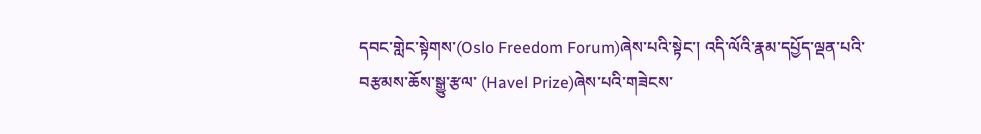དབང་གླེང་སྟེགས་(Oslo Freedom Forum)ཞེས་པའི་སྟེང་། འདི་ལོའི་རྣམ་དཔྱོད་ལྡན་པའི་བརྩམས་ཆོས་སྒྱུ་རྩལ་ (Havel Prize)ཞེས་པའི་གཟེངས་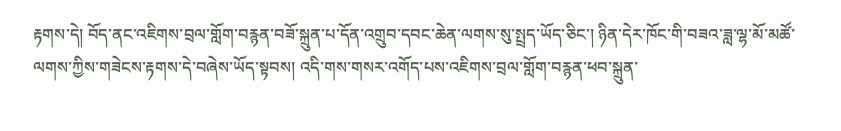རྟགས་དེ། བོད་ནང་འཇིགས་བྲལ་གློག་བརྙན་བཟོ་སྐྲུན་པ་དོན་འགྲུབ་དབང་ཆེན་ལགས་སུ་སྤྲད་ཡོད་ཅིང་། ཉིན་དེར་ཁོང་གི་བཟའ་ཟླ་ལྷ་མོ་མཚོ་ལགས་ཀྱིས་གཟེངས་རྟགས་དེ་བཞེས་ཡོད་སྟབས། འདི་གས་གསར་འགོད་པས་འཇིགས་བྲལ་གློག་བརྙན་ཕབ་སྐྲུན་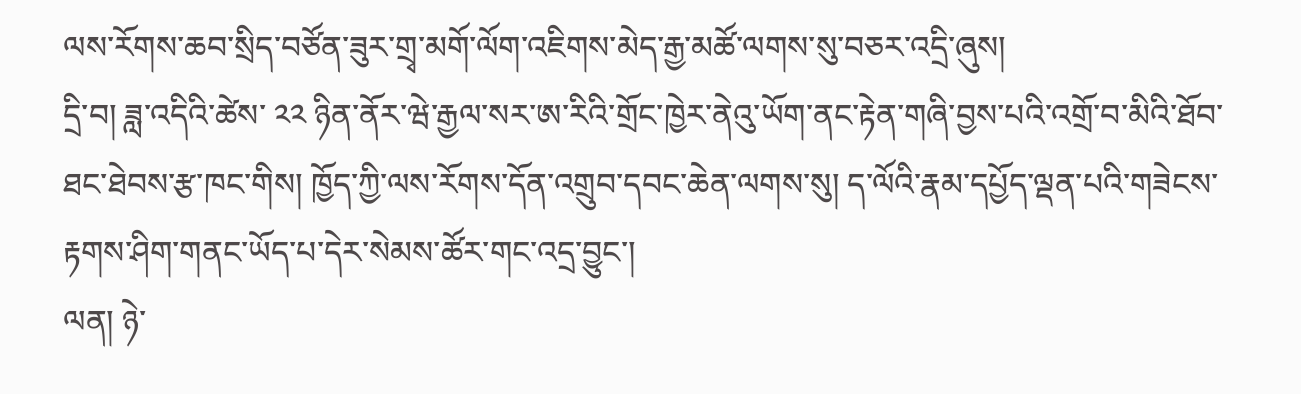ལས་རོགས་ཆབ་སྲིད་བཙོན་ཟུར་གྲྭ་མགོ་ལོག་འཇིགས་མེད་རྒྱ་མཚོ་ལགས་སུ་བཅར་འདྲི་ཞུས།
དྲི་བ། ཟླ་འདིའི་ཚེས་ ༢༢ ཉིན་ནོར་ཝེ་རྒྱལ་སར་ཨ་རིའི་གྲོང་ཁྱེར་ནེའུ་ཡོག་ནང་རྟེན་གཞི་བྱས་པའི་འགྲོ་བ་མིའི་ཐོབ་ཐང་ཐེབས་རྩ་ཁང་གིས། ཁྱོད་ཀྱི་ལས་རོགས་དོན་འགྲུབ་དབང་ཆེན་ལགས་སུ། ད་ལོའི་རྣམ་དཔྱོད་ལྡན་པའི་གཟེངས་རྟགས་ཤིག་གནང་ཡོད་པ་དེར་སེམས་ཚོར་གང་འདྲ་བྱུང་།
ལན། ཉེ་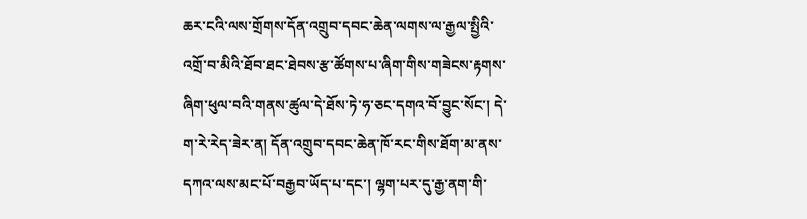ཆར་ངའི་ལས་གྲོགས་དོན་འགྲུབ་དབང་ཆེན་ལགས་ལ་རྒྱལ་སྤྱིའི་འགྲོ་བ་མིའི་ཐོབ་ཐང་ཐེབས་རྩ་ཚོགས་པ་ཞིག་གིས་གཟེངས་རྟགས་ཞིག་ཕུལ་བའི་གནས་ཚུལ་དེ་ཐོས་ཏེ་ཧ་ཅང་དགའ་བོ་བྱུང་སོང་། དེ་ག་རེ་རེད་ཟེར་ན། དོན་འགྲུབ་དབང་ཆེན་ཁོ་རང་གིས་ཐོག་མ་ནས་དཀའ་ལས་མང་པོ་བརྒྱབ་ཡོད་པ་དང་། ལྷག་པར་དུ་རྒྱ་ནག་གི་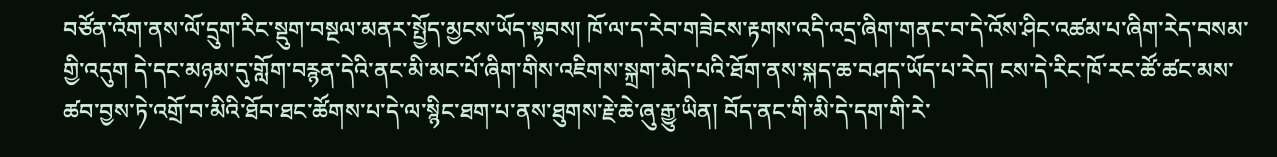བཙོན་འོག་ནས་ལོ་དྲུག་རིང་སྡུག་བསྔལ་མནར་སྤྱོད་མྱངས་ཡོད་སྟབས། ཁོ་ལ་ད་རེབ་གཟེངས་རྟགས་འདི་འདྲ་ཞིག་གནང་བ་དེ་འོས་ཤིང་འཚམ་པ་ཞིག་རེད་བསམ་གྱི་འདུག དེ་དང་མཉམ་དུ་གློག་བརྙན་དེའི་ནང་མི་མང་པོ་ཞིག་གིས་འཇིགས་སྐྲག་མེད་པའི་ཐོག་ནས་སྐད་ཆ་བཤད་ཡོད་པ་རེད། ངས་དེ་རིང་ཁོ་རང་ཚོ་ཚང་མས་ཚབ་བྱས་ཏེ་འགྲོ་བ་མིའི་ཐོབ་ཐང་ཚོགས་པ་དེ་ལ་སྙིང་ཐག་པ་ནས་ཐུགས་རྗེ་ཆེ་ཞུ་རྒྱུ་ཡིན། བོད་ནང་གི་མི་དེ་དག་གི་རེ་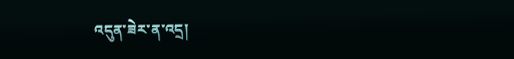འདུན་ཟེར་ན་འདྲ།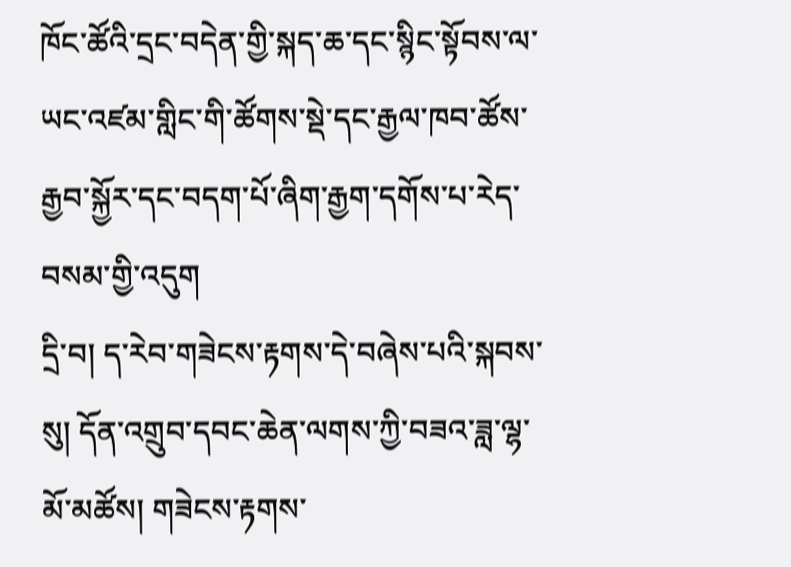ཁོང་ཚོའི་དྲང་བདེན་གྱི་སྐད་ཆ་དང་སྙིང་སྟོབས་ལ་ཡང་འཛམ་གླིང་གི་ཚོགས་སྡེ་དང་རྒྱལ་ཁབ་ཚོས་རྒྱབ་སྐྱོར་དང་བདག་པོ་ཞིག་རྒྱག་དགོས་པ་རེད་བསམ་གྱི་འདུག
དྲི་བ། ད་རེབ་གཟེངས་རྟགས་དེ་བཞེས་པའི་སྐབས་སུ། དོན་འགྲུབ་དབང་ཆེན་ལགས་ཀྱི་བཟའ་ཟླ་ལྷ་མོ་མཚོས། གཟེངས་རྟགས་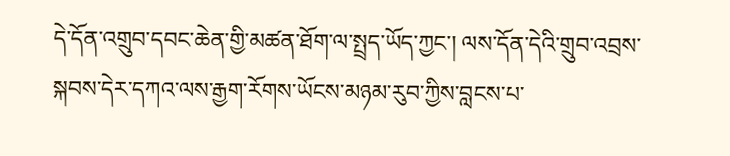དེ་དོན་འགྲུབ་དབང་ཆེན་གྱི་མཚན་ཐོག་ལ་སྤྲད་ཡོད་ཀྱང་། ལས་དོན་དེའི་གྲུབ་འབྲས་སྐབས་དེར་དཀའ་ལས་རྒྱག་རོགས་ཡོངས་མཉམ་རུབ་ཀྱིས་བླངས་པ་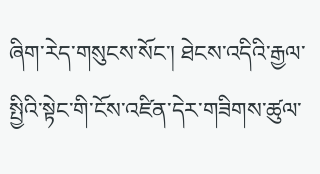ཞིག་རེད་གསུངས་སོང་། ཐེངས་འདིའི་རྒྱལ་སྤྱིའི་སྟེང་གི་ངོས་འཛིན་དེར་གཟིགས་ཚུལ་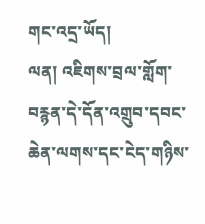གང་འདྲ་ཡོད།
ལན། འཇིགས་བྲལ་གློག་བརྙན་དེ་དོན་འགྲུབ་དབང་ཆེན་ལགས་དང་ངེད་གཉིས་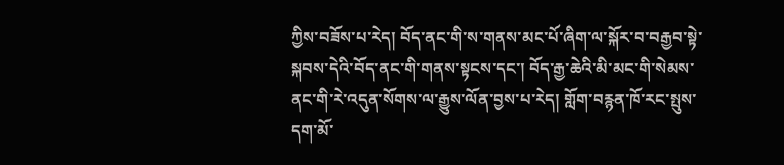ཀྱིས་བཟོས་པ་རེད། བོད་ནང་གི་ས་གནས་མང་པོ་ཞིག་ལ་སྐོར་བ་བརྒྱབ་སྟེ་སྐབས་དེའི་བོད་ནང་གི་གནས་སྟངས་དང་། བོད་རྒྱ་ཆེའི་མི་མང་གི་སེམས་ནང་གི་རེ་འདུན་སོགས་ལ་རྒྱུས་ལོན་བྱས་པ་རེད། གློག་བརྙན་ཁོ་རང་སྤུས་དག་མོ་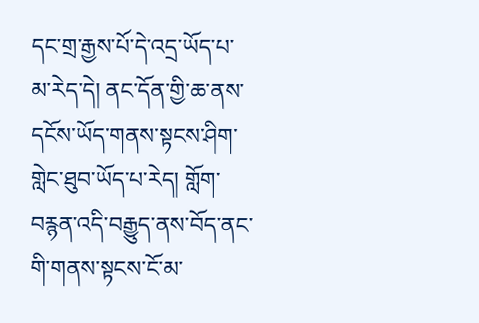དང་གྲ་རྒྱས་པོ་དེ་འདྲ་ཡོད་པ་མ་རེད་དེ། ནང་དོན་གྱི་ཆ་ནས་དངོས་ཡོད་གནས་སྟངས་ཤིག་གླེང་ཐུབ་ཡོད་པ་རེད། གློག་བརྙན་འདི་བརྒྱུད་ནས་བོད་ནང་གི་གནས་སྟངས་ངོ་མ་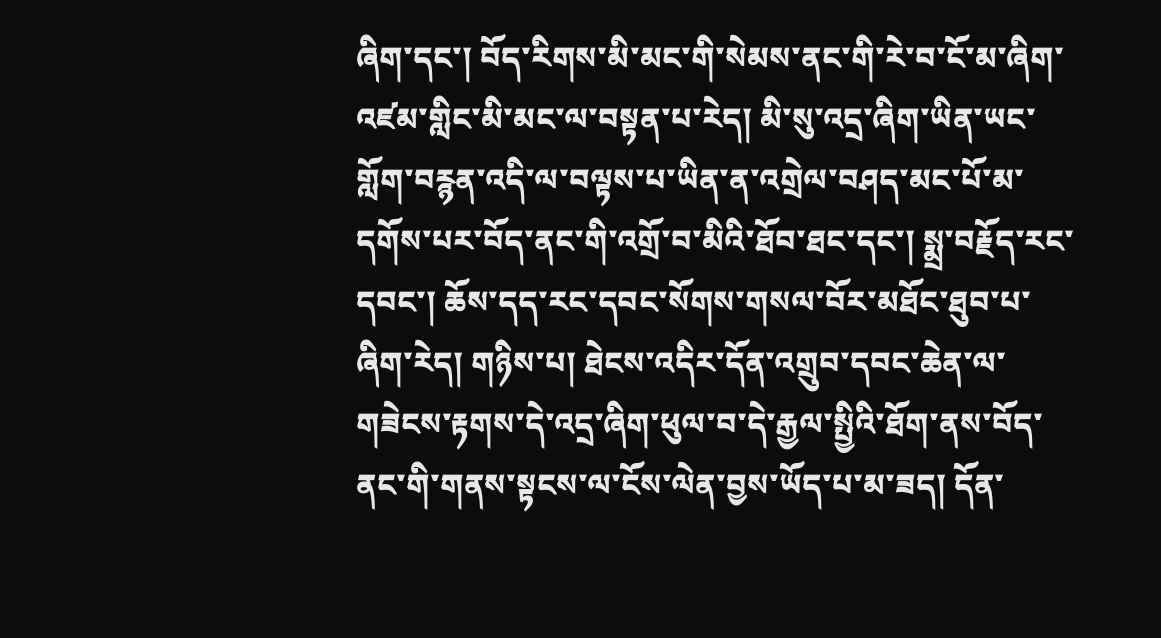ཞིག་དང་། བོད་རིགས་མི་མང་གི་སེམས་ནང་གི་རེ་བ་ངོ་མ་ཞིག་འཛམ་གླིང་མི་མང་ལ་བསྟན་པ་རེད། མི་སུ་འདྲ་ཞིག་ཡིན་ཡང་གློག་བརྙན་འདི་ལ་བལྟས་པ་ཡིན་ན་འགྲེལ་བཤད་མང་པོ་མ་དགོས་པར་བོད་ནང་གི་འགྲོ་བ་མིའི་ཐོབ་ཐང་དང་། སྨྲ་བརྗོད་རང་དབང་། ཆོས་དད་རང་དབང་སོགས་གསལ་བོར་མཐོང་ཐུབ་པ་ཞིག་རེད། གཉིས་པ། ཐེངས་འདིར་དོན་འགྲུབ་དབང་ཆེན་ལ་གཟེངས་རྟགས་དེ་འདྲ་ཞིག་ཕུལ་བ་དེ་རྒྱལ་སྤྱིའི་ཐོག་ནས་བོད་ནང་གི་གནས་སྟངས་ལ་ངོས་ལེན་བྱས་ཡོད་པ་མ་ཟད། དོན་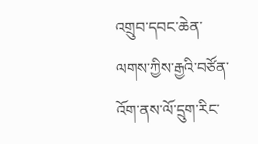འགྲུབ་དབང་ཆེན་ལགས་ཀྱིས་རྒྱའི་བཙོན་འོག་ནས་ལོ་དྲུག་རིང་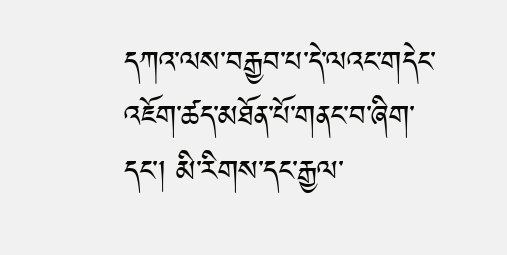དཀའ་ལས་བརྒྱབ་པ་དེ་ལའང་གདེང་འཇོག་ཚད་མཐོན་པོ་གནང་བ་ཞིག་དང་། མི་རིགས་དང་རྒྱལ་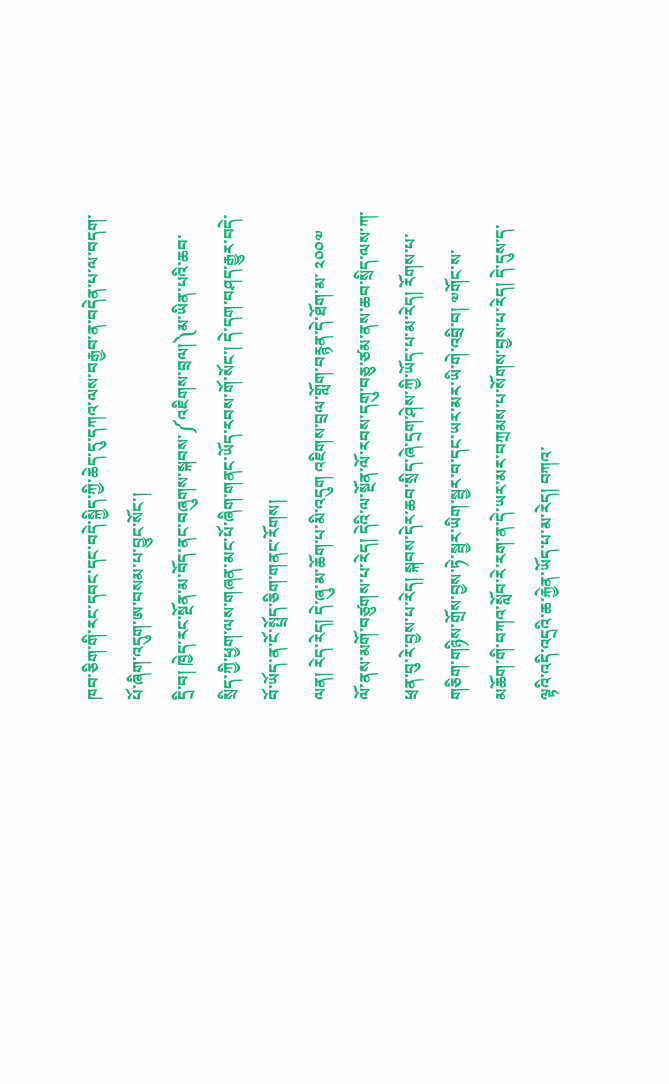ཁབ་ཅིག་གི་རང་དབང་དང་བདེ་སྐྱིད་ཀྱི་ཆེད་དུ་དཀའ་ལས་བརྒྱབ་ན་བདེན་པ་ལ་བདག་པོ་ཞིག་འདུག་ཨ་བསམ་པ་བྱུང་སོང་།
དྲི་བ། ཁྱེད་རང་སྔོན་མ་བོད་ནང་བཞུགས་སྐབས་༼འཇིགས་བྲལ།༽མ་ཡིན་པའི་ཆབ་སྲིད་ཀྱི་ཕྱག་ལས་གཞན་མང་པོ་ཞིག་གནང་ཡོད་རབས་གོ་སོང་། དེ་དག་བཤད་རྒྱུར་བདེ་བོ་ཡོད་ན་ངོ་སྤྲོད་ཅིག་གནང་རོགས།
ལན། རེད་རེད། དེ་ཞུ་མ་ཆོག་པ་མི་འདུག འཇིགས་བྲལ་གློག་བརྙན་དེ་ཐོག་མ་ ༢༠༠༧ ལོ་ནས་མགོ་བཙུགས་པ་རེད། དེའི་ལ་སྔོན་ལོ་རབས་དགུ་བཅུ་ཙམ་ནས་ཆབ་སྲིད་ལས་ཀ་ཕྲན་བུ་རེ་བྱས་པ་རེད། སྐབས་དེར་ཆབ་སྲིད་ཞེ་དྲག་ཤེས་ཀྱི་ཡོད་པ་མ་རེད། རོགས་པ་གཅིག་གཉིས་གྲོས་བྱས་ཏེ་སྦྱར་ཡིག་སྦྱར་བ་དང་ཡར་མར་ཡི་གེ་འབྲི་བ། ༧གོང་ས་མཆོག་གི་བཀའ་སློབ་རེ་རག་ན་དེ་ཡར་མར་བཀྲམས་པ་སོགས་བྱས་པ་རེད། དེ་དུས་ད་ལྟའི་འདི་འདྲའི་ཆ་རྐྱེན་ཡོད་པ་མ་རེད། བཀའ་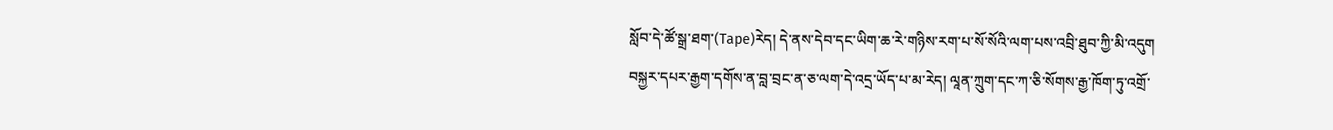སློབ་དེ་ཚོ་སྒྲ་ཐག་(Tape)རེད། དེ་ནས་དེབ་དང་ཡིག་ཆ་རེ་གཉིས་རག་པ་སོ་སོའི་ལག་པས་འབྲི་ཐུབ་ཀྱི་མི་འདུག བསྐྱར་དཔར་རྒྱག་དགོས་ན་བླ་བྲང་ན་ཅ་ལག་དེ་འདྲ་ཡོད་པ་མ་རེད། ལཱན་ཀྲུག་དང་ཀ་ཅི་སོགས་རྒྱ་ཁོག་ཏུ་འགྲོ་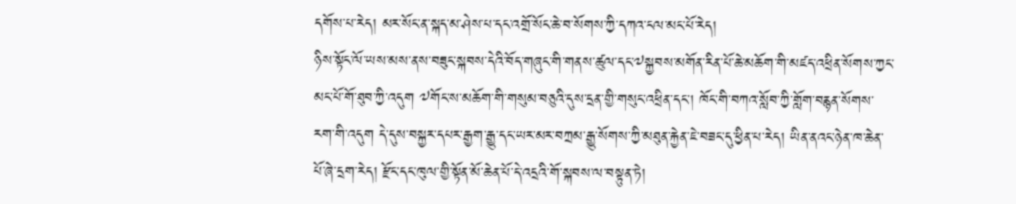དགོས་པ་རེད། མར་སོང་ན་སྐད་མ་ཤེས་པ་དང་འགྲོ་སོང་ཆེ་བ་སོགས་ཀྱི་དཀའ་ངལ་མང་པོ་རེད།
ཉིས་སྟོང་ལོ་ཡས་མས་ནས་བཟུང་སྐབས་དེའི་བོད་གཞུང་གི་གནས་ཚུལ་དང་༧སྐྱབས་མགོན་རིན་པོ་ཆེ་མཆོག་གི་མཛད་འཕྲིན་སོགས་ཀྱང་མང་པོ་གོ་ཐུབ་ཀྱི་འདུག ༧གོང་ས་མཆོག་གི་གསུམ་བཅུའི་དུས་དྲན་གྱི་གསུང་འཕྲིན་དང་། ཁོང་གི་བཀའ་སློབ་ཀྱི་གློག་བརྙན་སོགས་རག་གི་འདུག དེ་དུས་བསྐྱར་དཔར་རྒྱག་རྒྱུ་དང་ཡར་མར་བཀྲམ་རྒྱུ་སོགས་ཀྱི་མཐུན་རྐྱེན་ཇེ་བཟང་དུ་ཕྱིན་པ་རེད། ཡིན་ནའང་ཉེན་ཁ་ཆེན་པོ་ཞེ་དྲག་རེད། རྫོང་དང་ཁུལ་གྱི་སྟོན་མོ་ཆེན་པོ་དེ་འདྲའི་གོ་སྐབས་ལ་བསྟུན་ཏེ།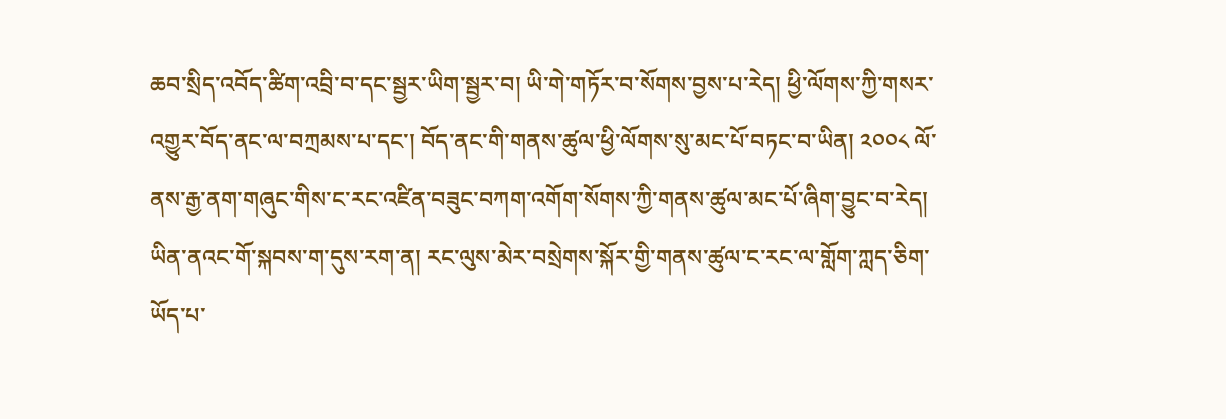ཆབ་སྲིད་འབོད་ཚིག་འབྲི་བ་དང་སྦྱར་ཡིག་སྦྱར་བ། ཡི་གེ་གཏོར་བ་སོགས་བྱས་པ་རེད། ཕྱི་ལོགས་ཀྱི་གསར་འགྱུར་བོད་ནང་ལ་བཀྲམས་པ་དང་། བོད་ནང་གི་གནས་ཚུལ་ཕྱི་ལོགས་སུ་མང་པོ་བཏང་བ་ཡིན། ༢༠༠༨ ལོ་ནས་རྒྱ་ནག་གཞུང་གིས་ང་རང་འཛིན་བཟུང་བཀག་འགོག་སོགས་ཀྱི་གནས་ཚུལ་མང་པོ་ཞིག་བྱུང་བ་རེད། ཡིན་ནའང་གོ་སྐབས་ག་དུས་རག་ན། རང་ལུས་མེར་བསྲེགས་སྐོར་གྱི་གནས་ཚུལ་ང་རང་ལ་གློག་ཀླད་ཅིག་ཡོད་པ་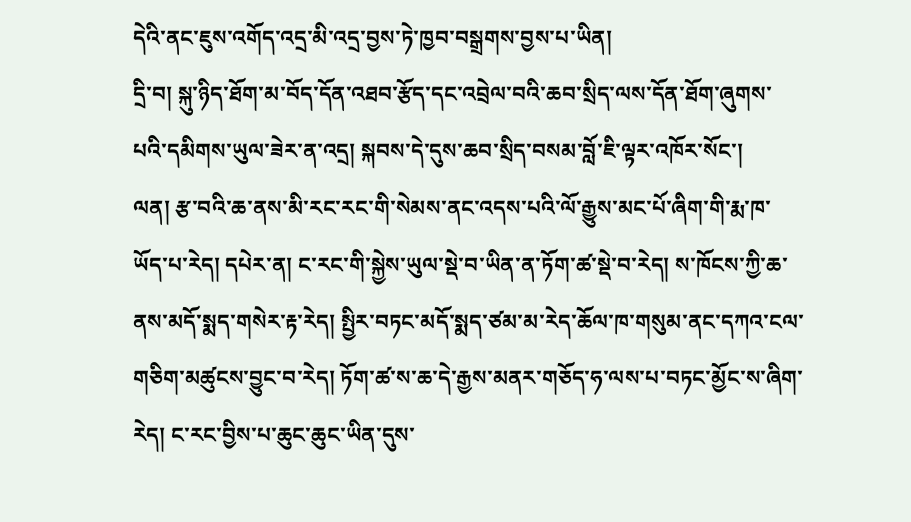དེའི་ནང་ཇུས་འགོད་འདྲ་མི་འདྲ་བྱས་ཏེ་ཁྱབ་བསྒྲགས་བྱས་པ་ཡིན།
དྲི་བ། སྐུ་ཉིད་ཐོག་མ་བོད་དོན་འཐབ་རྩོད་དང་འབྲེལ་བའི་ཆབ་སྲིད་ལས་དོན་ཐོག་ཞུགས་པའི་དམིགས་ཡུལ་ཟེར་ན་འདྲ། སྐབས་དེ་དུས་ཆབ་སྲིད་བསམ་བློ་ཇི་ལྟར་འཁོར་སོང་།
ལན། རྩ་བའི་ཆ་ནས་མི་རང་རང་གི་སེམས་ནང་འདས་པའི་ལོ་རྒྱུས་མང་པོ་ཞིག་གི་རྨ་ཁ་ཡོད་པ་རེད། དཔེར་ན། ང་རང་གི་སྐྱེས་ཡུལ་སྡེ་བ་ཡིན་ན་ཏོག་ཚ་སྡེ་བ་རེད། ས་ཁོངས་ཀྱི་ཆ་ནས་མདོ་སྨད་གསེར་རྟ་རེད། སྤྱིར་བཏང་མདོ་སྨད་ཙམ་མ་རེད་ཆོལ་ཁ་གསུམ་ནང་དཀའ་ངལ་གཅིག་མཚུངས་བྱུང་བ་རེད། ཏོག་ཚ་ས་ཆ་དེ་རྒྱས་མནར་གཅོད་ཧ་ལས་པ་བཏང་མྱོང་ས་ཞིག་རེད། ང་རང་བྱིས་པ་ཆུང་ཆུང་ཡིན་དུས་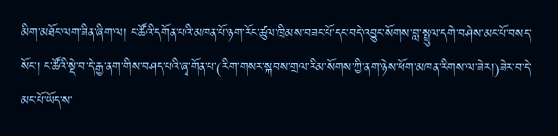མིག་མཐོང་ལག་ཟིན་ཞིག་ལ། ང་ཚོའི་དགོན་པའི་མཁན་པོ་ཉག་རོང་ཚུལ་ཁྲིམས་བཟང་པོ་དང་བདེ་འབྱུང་སོགས་བླ་སྤྲུལ་དགེ་བཤེས་མང་པོ་བསད་སོང་། ང་ཚོའི་སྡེ་བ་དེ་རྒྱ་ནག་གིས་བཤད་པའི་ཞྭ་གོན་པ་(རིག་གསར་སྐབས་གྲལ་རིམ་སོགས་ཀྱི་ནག་ཉེས་ཕོག་མཁན་རིགས་ལ་ཟེར།)ཟེར་བ་དེ་མང་པོ་ཡོད་ས་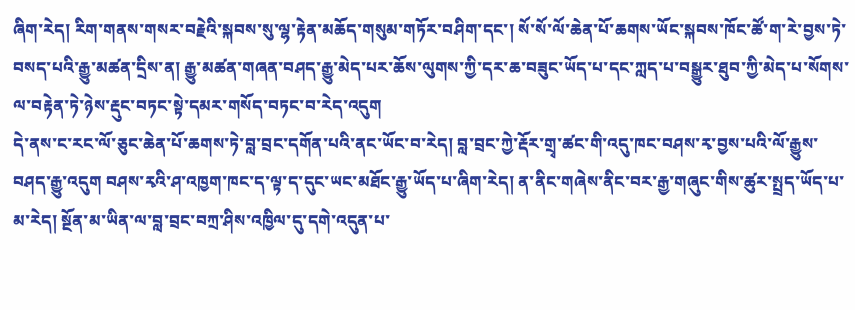ཞིག་རེད། རིག་གནས་གསར་བརྗེའི་སྐབས་སུ་ལྷ་རྟེན་མཆོད་གསུམ་གཏོར་བཤིག་དང་། སོ་སོ་ལོ་ཆེན་པོ་ཆགས་ཡོང་སྐབས་ཁོང་ཚོ་ག་རེ་བྱས་ཏེ་བསད་པའི་རྒྱུ་མཚན་དྲིས་ན། རྒྱུ་མཚན་གཞན་བཤད་རྒྱུ་མེད་པར་ཆོས་ལུགས་ཀྱི་དར་ཆ་བཟུང་ཡོད་པ་དང་ཀླད་པ་བསྒྱུར་ཐུབ་ཀྱི་མེད་པ་སོགས་ལ་བརྟེན་ཏེ་ཉེས་རྡུང་བཏང་སྟེ་དམར་གསོད་བཏང་བ་རེད་འདུག
དེ་ནས་ང་རང་ལོ་ཅུང་ཆེན་པོ་ཆགས་ཏེ་བླ་བྲང་དགོན་པའི་ནང་ཡོང་བ་རེད། བླ་བྲང་ཀྱེ་རྡོར་གྲྭ་ཚང་གི་འདུ་ཁང་བཤས་རྭ་བྱས་པའི་ལོ་རྒྱུས་བཤད་རྒྱུ་འདུག བཤས་རྭའི་ཤ་འཁྱག་ཁང་ད་ལྟ་ད་དུང་ཡང་མཐོང་རྒྱུ་ཡོད་པ་ཞིག་རེད། ན་ནིང་གཞེས་ནིང་བར་རྒྱ་གཞུང་གིས་ཚུར་སྤྲད་ཡོད་པ་མ་རེད། སྔོན་མ་ཡིན་ལ་བླ་བྲང་བཀྲ་ཤིས་འཁྱིལ་དུ་དགེ་འདུན་པ་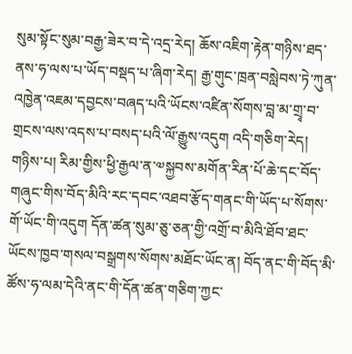སུམ་སྟོང་སུམ་བརྒྱ་ཟེར་བ་དེ་འདྲ་རེད། ཆོས་འཇིག་རྟེན་གཉིས་ཐད་ནས་ཧ་ལས་པ་ཡོད་བསྡད་པ་ཞིག་རེད། རྒྱ་གུང་ཁྲན་བསླེབས་ཏེ་ཀུན་འཁྱེན་འཇམ་དབྱངས་བཞད་པའི་ཡོངས་འཛིན་སོགས་བླ་མ་གྲྭ་བ་གྲངས་ལས་འདས་པ་བསད་པའི་ལོ་རྒྱུས་འདུག འདི་གཅིག་རེད།
གཉིས་པ། རིམ་གྱིས་ཕྱི་རྒྱལ་ན་༧སྐྱབས་མགོན་རིན་པོ་ཆེ་དང་བོད་གཞུང་གིས་བོད་མིའི་རང་དབང་འཐབ་རྩོད་གནང་གི་ཡོད་པ་སོགས་གོ་ཡོང་གི་འདུག དོན་ཚན་སུམ་ཅུ་ཅན་གྱི་འགྲོ་བ་མིའི་ཐོབ་ཐང་ཡོངས་ཁྱབ་གསལ་བསྒྲགས་སོགས་མཐོང་ཡོང་ན། བོད་ནང་གི་བོད་མི་ཚོས་ཧ་ལམ་དེའི་ནང་གི་དོན་ཚན་གཅིག་ཀྱང་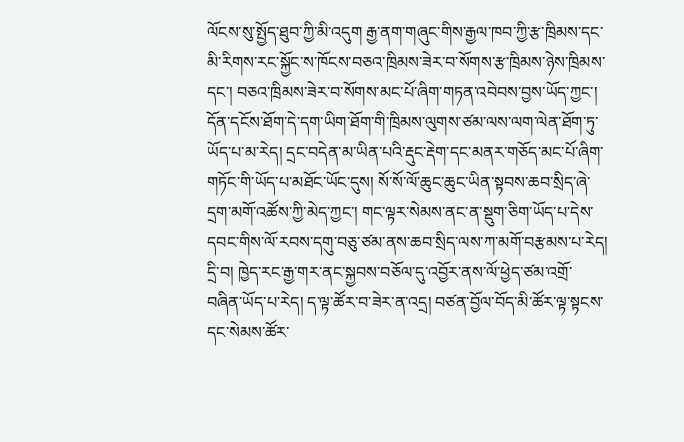ལོངས་སུ་སྤྱོད་ཐུབ་ཀྱི་མི་འདུག རྒྱ་ནག་གཞུང་གིས་རྒྱལ་ཁབ་ཀྱི་རྩ་ཁྲིམས་དང་མི་རིགས་རང་སྐྱོང་ས་ཁོངས་བཅའ་ཁྲིམས་ཟེར་བ་སོགས་རྩ་ཁྲིམས་ཉེས་ཁྲིམས་དང་། བཅའ་ཁྲིམས་ཟེར་བ་སོགས་མང་པོ་ཞིག་གཏན་འབེབས་བྱས་ཡོད་ཀྱང་། དོན་དངོས་ཐོག་དེ་དག་ཡིག་ཐོག་གི་ཁྲིམས་ལུགས་ཙམ་ལས་ལག་ལེན་ཐོག་ཏུ་ཡོད་པ་མ་རེད། དྲང་བདེན་མ་ཡིན་པའི་རྡུང་རྡེག་དང་མནར་གཅོད་མང་པོ་ཞིག་གཏོང་གི་ཡོད་པ་མཐོང་ཡོང་དུས། སོ་སོ་ལོ་ཆུང་ཆུང་ཡིན་སྟབས་ཆབ་སྲིད་ཞེ་དྲག་མགོ་འཚོས་ཀྱི་མེད་ཀྱང་། གང་ལྟར་སེམས་ནང་ན་སྡུག་ཅིག་ཡོད་པ་དེས་དབང་གིས་ལོ་རབས་དགུ་བཅུ་ཙམ་ནས་ཆབ་སྲིད་ལས་ཀ་མགོ་བརྩམས་པ་རེད།
དྲི་བ། ཁྱེད་རང་རྒྱ་གར་ནང་སྐྱབས་བཅོལ་དུ་འབྱོར་ནས་ལོ་ཕྱེད་ཙམ་འགྲོ་བཞིན་ཡོད་པ་རེད། ད་ལྟ་ཚོར་བ་ཟེར་ན་འདྲ། བཙན་བྱོལ་བོད་མི་ཚོར་ལྟ་སྟངས་དང་སེམས་ཚོར་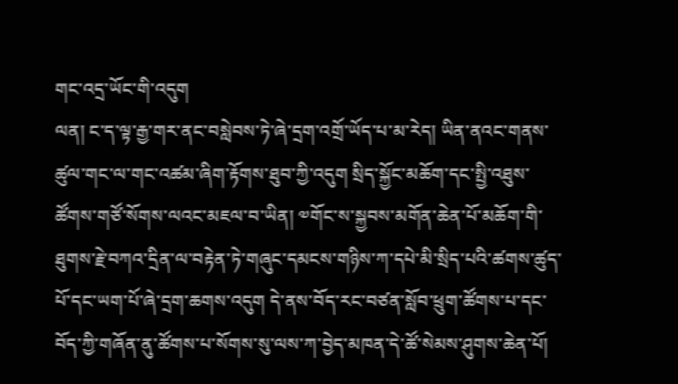གང་འདྲ་ཡོང་གི་འདུག
ལན། ང་ད་ལྟ་རྒྱ་གར་ནང་བསླེབས་ཏེ་ཞེ་དྲག་འགྲོ་ཡོད་པ་མ་རེད། ཡིན་ནའང་གནས་ཚུལ་གང་ལ་གང་འཚམ་ཞིག་རྟོགས་ཐུབ་ཀྱི་འདུག སྲིད་སྐྱོང་མཆོག་དང་སྤྱི་འཐུས་ཚོགས་གཙོ་སོགས་ལའང་མཇལ་བ་ཡིན། ༧གོང་ས་སྐྱབས་མགོན་ཆེན་པོ་མཆོག་གི་ཐུགས་རྗེ་བཀའ་དྲིན་ལ་བརྟེན་ཏེ་གཞུང་དམངས་གཉིས་ཀ་དཔེ་མི་སྲིད་པའི་ཚགས་ཚུད་པོ་དང་ཡག་པོ་ཞེ་དྲག་ཆགས་འདུག དེ་ནས་བོད་རང་བཙན་སློབ་ཕྲུག་ཚོགས་པ་དང་བོད་ཀྱི་གཞོན་ནུ་ཚོགས་པ་སོགས་སུ་ལས་ཀ་བྱེད་མཁན་དེ་ཚོ་སེམས་ཤུགས་ཆེན་པོ།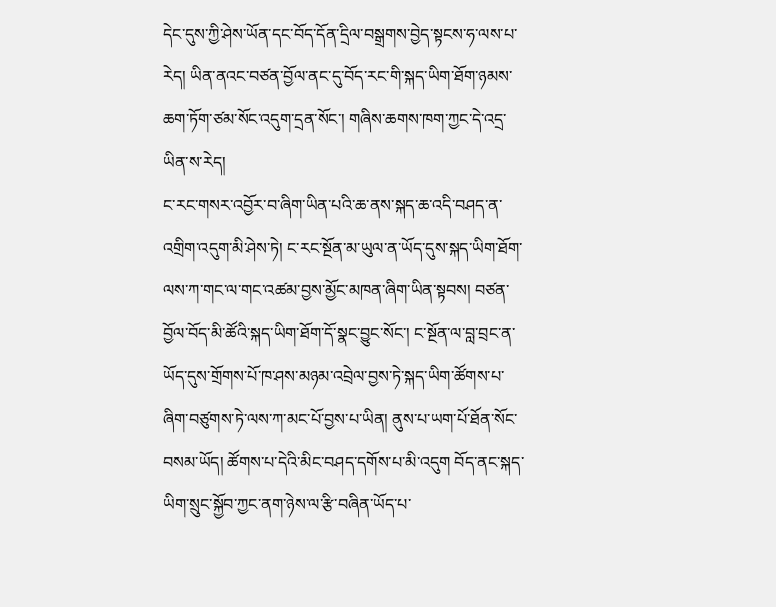དེང་དུས་ཀྱི་ཤེས་ཡོན་དང་བོད་དོན་དྲིལ་བསྒྲགས་བྱེད་སྟངས་ཧ་ལས་པ་རེད། ཡིན་ནའང་བཙན་བྱོལ་ནང་དུ་བོད་རང་གི་སྐད་ཡིག་ཐོག་ཉམས་ཆག་ཏོག་ཙམ་སོང་འདུག་དྲན་སོང་། གཞིས་ཆགས་ཁག་ཀྱང་དེ་འདྲ་ཡིན་ས་རེད།
ང་རང་གསར་འབྱོར་བ་ཞིག་ཡིན་པའི་ཆ་ནས་སྐད་ཆ་འདི་བཤད་ན་འགྲིག་འདུག་མི་ཤེས་ཏེ། ང་རང་སྔོན་མ་ཡུལ་ན་ཡོད་དུས་སྐད་ཡིག་ཐོག་ལས་ཀ་གང་ལ་གང་འཚམ་བྱས་མྱོང་མཁན་ཞིག་ཡིན་སྟབས། བཙན་བྱོལ་བོད་མི་ཚོའི་སྐད་ཡིག་ཐོག་དོ་སྣང་བྱུང་སོང་། ང་སྔོན་ལ་བླ་བྲང་ན་ཡོད་དུས་གྲོགས་པོ་ཁ་ཤས་མཉམ་འབྲེལ་བྱས་ཏེ་སྐད་ཡིག་ཚོགས་པ་ཞིག་བཙུགས་ཏེ་ལས་ཀ་མང་པོ་བྱས་པ་ཡིན། ནུས་པ་ཡག་པོ་ཐོན་སོང་བསམ་ཡོད། ཚོགས་པ་དེའི་མིང་བཤད་དགོས་པ་མི་འདུག བོད་ནང་སྐད་ཡིག་སྲུང་སྐྱོབ་ཀྱང་ནག་ཉེས་ལ་རྩི་བཞིན་ཡོད་པ་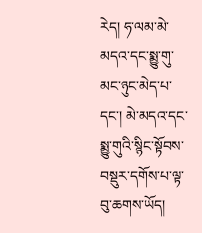རེད། ཧ་ལམ་མེ་མདའ་དང་སྨྱུ་གུ་མང་ཉུང་མེད་པ་དང་། མེ་མདའ་དང་སྨྱུ་གུའི་སྙིང་སྟོབས་བསྡུར་དགོས་པ་ལྟ་བུ་ཆགས་ཡོད།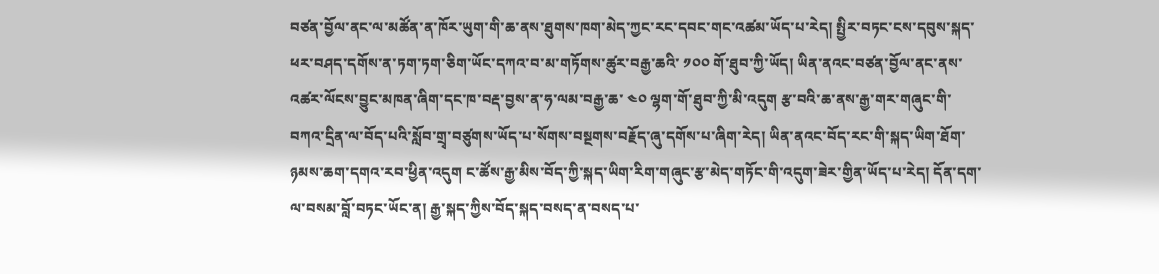བཙན་བྱོལ་ནང་ལ་མཚོན་ན་ཁོར་ཡུག་གི་ཆ་ནས་ཐུགས་ཁག་མེད་ཀྱང་རང་དབང་གང་འཚམ་ཡོད་པ་རེད། སྤྱིར་བཏང་ངས་དབུས་སྐད་ཕར་བཤད་དགོས་ན་ཏག་ཏག་ཅིག་ཡོང་དཀའ་བ་མ་གཏོགས་ཚུར་བརྒྱ་ཆའི་ ༡༠༠ གོ་ཐུབ་ཀྱི་ཡོད། ཡིན་ནའང་བཙན་བྱོལ་ནང་ནས་འཚར་ལོངས་བྱུང་མཁན་ཞིག་དང་ཁ་བརྡ་བྱས་ན་ཧ་ལམ་བརྒྱ་ཆ་ ༤༠ ལྷག་གོ་ཐུབ་ཀྱི་མི་འདུག རྩ་བའི་ཆ་ནས་རྒྱ་གར་གཞུང་གི་བཀའ་དྲིན་ལ་བོད་པའི་སློབ་གྲྭ་བཙུགས་ཡོད་པ་སོགས་བསྔགས་བརྗོད་ཞུ་དགོས་པ་ཞིག་རེད། ཡིན་ནའང་བོད་རང་གི་སྐད་ཡིག་ཐོག་ཉམས་ཆག་དགའ་རབ་ཕྱིན་འདུག ང་ཚོས་རྒྱ་མིས་བོད་ཀྱི་སྐད་ཡིག་རིག་གཞུང་རྩ་མེད་གཏོང་གི་འདུག་ཟེར་གྱིན་ཡོད་པ་རེད། དོན་དག་ལ་བསམ་བློ་བཏང་ཡོང་ན། རྒྱ་སྐད་ཀྱིས་བོད་སྐད་བསད་ན་བསད་པ་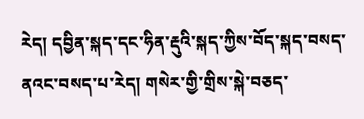རེད། དབྱིན་སྐད་དང་ཧིན་རྡུའི་སྐད་ཀྱིས་བོད་སྐད་བསད་ནའང་བསད་པ་རེད། གསེར་གྱི་གྲིས་སྐེ་བཅད་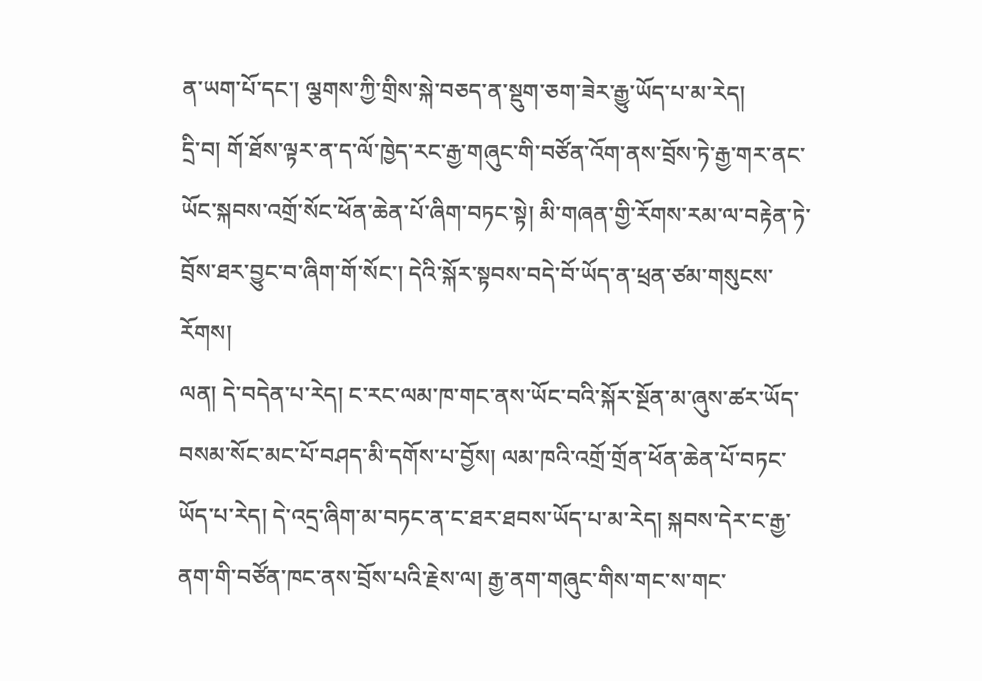ན་ཡག་པོ་དང་། ལྕགས་ཀྱི་གྲིས་སྐེ་བཅད་ན་སྡུག་ཅག་ཟེར་རྒྱུ་ཡོད་པ་མ་རེད།
དྲི་བ། གོ་ཐོས་ལྟར་ན་ད་ལོ་ཁྱེད་རང་རྒྱ་གཞུང་གི་བཙོན་འོག་ནས་བྲོས་ཏེ་རྒྱ་གར་ནང་ཡོང་སྐབས་འགྲོ་སོང་ཕོན་ཆེན་པོ་ཞིག་བཏང་སྟེ། མི་གཞན་གྱི་རོགས་རམ་ལ་བརྟེན་ཏེ་བྲོས་ཐར་བྱུང་བ་ཞིག་གོ་སོང་། དེའི་སྐོར་སྟབས་བདེ་བོ་ཡོད་ན་ཕྲན་ཙམ་གསུངས་རོགས།
ལན། དེ་བདེན་པ་རེད། ང་རང་ལམ་ཁ་གང་ནས་ཡོང་བའི་སྐོར་སྔོན་མ་ཞུས་ཚར་ཡོད་བསམ་སོང་མང་པོ་བཤད་མི་དགོས་པ་བྱོས། ལམ་ཁའི་འགྲོ་གྲོན་ཕོན་ཆེན་པོ་བཏང་ཡོད་པ་རེད། དེ་འདྲ་ཞིག་མ་བཏང་ན་ང་ཐར་ཐབས་ཡོད་པ་མ་རེད། སྐབས་དེར་ང་རྒྱ་ནག་གི་བཙོན་ཁང་ནས་བྲོས་པའི་རྗེས་ལ། རྒྱ་ནག་གཞུང་གིས་གང་ས་གང་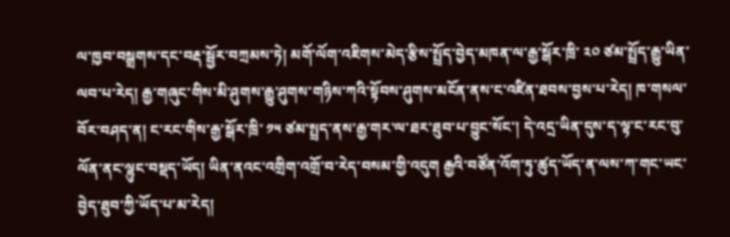ལ་ཁྱབ་བསྒྲགས་དང་བརྡ་སྦྱོར་བཀྲམས་ཏེ། མགོ་ལོག་འཇིགས་མེད་རྩིས་སྤྲོད་བྱེད་མཁན་ལ་རྒྱ་སྒོར་ཁྲི་ ༢༠ ཙམ་སྤྲོད་རྒྱུ་ཡིན་ལབ་པ་རེད། རྒྱ་གཞུང་གིས་མི་ཤུགས་རྒྱུ་ཤུགས་གཉིས་ཀའི་སྟོབས་ཤུགས་མངོན་ནས་ང་འཛིན་ཐབས་བྱས་པ་རེད། ཁ་གསལ་བོར་བཤད་ན། ང་རང་གིས་རྒྱ་སྒོར་ཁྲི་ ༡༥ ཙམ་སྤྲད་ནས་རྒྱ་གར་ལ་ཐར་ཐུབ་པ་བྱུང་སོང་། དེ་འདྲ་ཡིན་དུས་ད་ལྟ་ང་རང་བུ་ལོན་ནང་ལྷུང་བསྡད་ཡོད། ཡིན་ནའང་འགྲིག་འགྲོ་བ་རེད་བསམ་གྱི་འདུག རྒྱའི་བཙོན་འོག་ཏུ་ཚུད་ཡོད་ན་ལས་ཀ་གང་ཡང་བྱེད་ཐུབ་ཀྱི་ཡོད་པ་མ་རེད།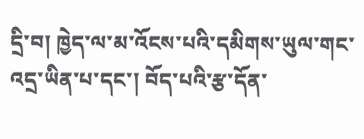དྲི་བ། ཁྱེད་ལ་མ་འོངས་པའི་དམིགས་ཡུལ་གང་འདྲ་ཡིན་པ་དང་། བོད་པའི་རྩ་དོན་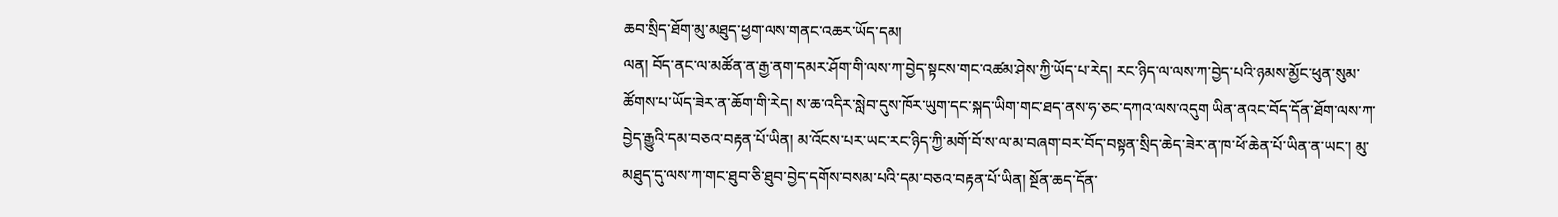ཆབ་སྲིད་ཐོག་མུ་མཐུད་ཕྱག་ལས་གནང་འཆར་ཡོད་དམ།
ལན། བོད་ནང་ལ་མཚོན་ན་རྒྱ་ནག་དམར་ཤོག་གི་ལས་ཀ་བྱེད་སྟངས་གང་འཚམ་ཤེས་ཀྱི་ཡོད་པ་རེད། རང་ཉིད་ལ་ལས་ཀ་བྱེད་པའི་ཉམས་མྱོང་ཕུན་སུམ་ཚོགས་པ་ཡོད་ཟེར་ན་ཆོག་གི་རེད། ས་ཆ་འདིར་སླེབ་དུས་ཁོར་ཡུག་དང་སྐད་ཡིག་གང་ཐད་ནས་ཧ་ཅང་དཀའ་ལས་འདུག ཡིན་ནའང་བོད་དོན་ཐོག་ལས་ཀ་བྱེད་རྒྱུའི་དམ་བཅའ་བརྟན་པོ་ཡིན། མ་འོངས་པར་ཡང་རང་ཉིད་ཀྱི་མགོ་བོ་ས་ལ་མ་བཞག་བར་བོད་བསྟན་སྲིད་ཆེད་ཟེར་ན་ཁ་ཕོ་ཆེན་པོ་ཡིན་ན་ཡང་། མུ་མཐུད་དུ་ལས་ཀ་གང་ཐུབ་ཅི་ཐུབ་བྱེད་དགོས་བསམ་པའི་དམ་བཅའ་བརྟན་པོ་ཡིན། སྔོན་ཆད་དོན་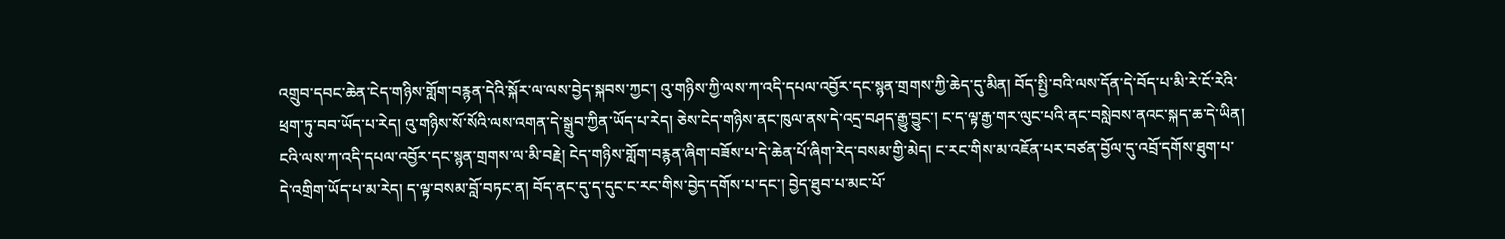འགྲུབ་དབང་ཆེན་ངེད་གཉིས་གློག་བརྙན་དེའི་སྐོར་ལ་ལས་བྱེད་སྐབས་ཀྱང་། འུ་གཉིས་ཀྱི་ལས་ཀ་འདི་དཔལ་འབྱོར་དང་སྙན་གྲགས་ཀྱི་ཆེད་དུ་མིན། བོད་སྤྱི་བའི་ལས་དོན་དེ་བོད་པ་མི་རེ་ངོ་རེའི་ཕྲག་ཏུ་བབ་ཡོད་པ་རེད། འུ་གཉིས་སོ་སོའི་ལས་འགན་དེ་སྒྲུབ་ཀྱིན་ཡོད་པ་རེད། ཅེས་ངེད་གཉིས་ནང་ཁུལ་ནས་དེ་འདྲ་བཤད་རྒྱུ་བྱུང་། ང་ད་ལྟ་རྒྱ་གར་ལུང་པའི་ནང་བསླེབས་ནའང་སྐད་ཆ་དེ་ཡིན། ངའི་ལས་ཀ་འདི་དཔལ་འབྱོར་དང་སྙན་གྲགས་ལ་མི་བརྗེ། ངེད་གཉིས་གློག་བརྙན་ཞིག་བཟོས་པ་དེ་ཆེན་པོ་ཞིག་རེད་བསམ་གྱི་མེད། ང་རང་གིས་མ་འཇོན་པར་བཙན་བྱོལ་དུ་འབྲོ་དགོས་ཐུག་པ་དེ་འགྲིག་ཡོད་པ་མ་རེད། ད་ལྟ་བསམ་བློ་བཏང་ན། བོད་ནང་དུ་ད་དུང་ང་རང་གིས་བྱེད་དགོས་པ་དང་། བྱེད་ཐུབ་པ་མང་པོ་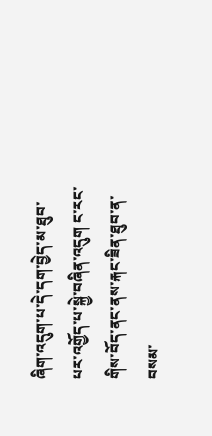ཞིག་འདུག་པ་དེ་དག་བྱེད་མ་ཐུབ་པར་འགྱོད་པ་སྐྱེ་བཞིན་འདུག ང་རང་གིས་བོད་ནང་ནས་རྐང་ཟིན་ཐུབ་ན་བསམ་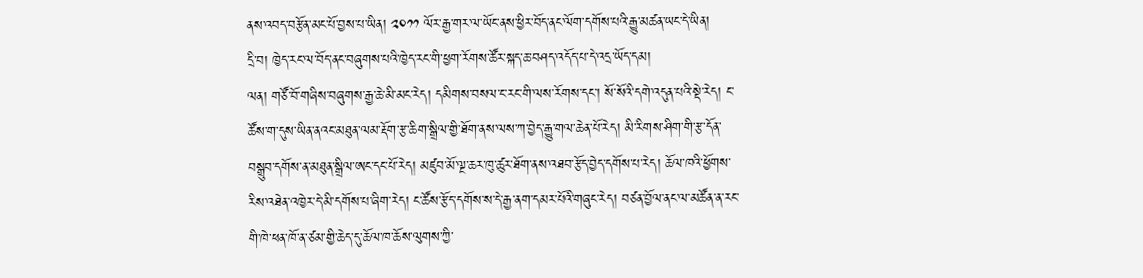ནས་འབད་བརྩོན་མང་པོ་བྱས་པ་ཡིན། ༢༠༡༡ ལོར་རྒྱ་གར་ལ་ཡོང་ནས་ཕྱིར་བོད་ནང་ལོག་དགོས་པའི་རྒྱུ་མཚན་ཡང་དེ་ཡིན།
དྲི་བ། ཁྱེད་རང་ལ་བོད་ནང་བཞུགས་པའི་ཁྱེད་རང་གི་ཕྱག་རོགས་ཚོར་སྐད་ཆ་བཤད་འདོད་པ་དེ་འདྲ་ཡོད་དམ།
ལན། གཙོ་བོ་གཞིས་བཞུགས་རྒྱ་ཆེ་མི་མང་རེད། དམིགས་བསལ་ང་རང་གི་ལས་རོགས་དང་། སོ་སོའི་དགེ་འདུན་པའི་སྡེ་རེད། ང་ཚོས་ག་དུས་ཡིན་ནའང་མཐུན་ལམ་རྡོག་རྩ་ཆིག་སྒྲིལ་གྱི་ཐོག་ནས་ལས་ཀ་བྱེད་རྒྱུ་གལ་ཆེན་པོ་རེད། མི་རིགས་ཤིག་གི་རྩ་དོན་བསྒྲུབ་དགོས་ན་མཐུན་སྒྲིལ་ཨང་དང་པོ་རེད། མཛུབ་མོ་ལྔ་ཆར་ཁུ་ཚུར་ཐོག་ནས་འཐབ་རྩོད་བྱེད་དགོས་པ་རེད། ཆོལ་ཁའི་ཕྱོགས་རིས་འཐེན་འཁྱེར་དེ་མི་དགོས་པ་ཞིག་རེད། ང་ཚོས་རྩོད་དགོས་ས་དེ་རྒྱ་ནག་དམར་པོའི་གཞུང་རེད། བཙན་བྱོལ་ནང་ལ་མཚོན་ན་རང་གི་ཁེ་ཕན་ཁོ་ན་ཙམ་གྱི་ཆེད་དུ་ཆོལ་ཁ་ཆོས་ལུགས་ཀྱི་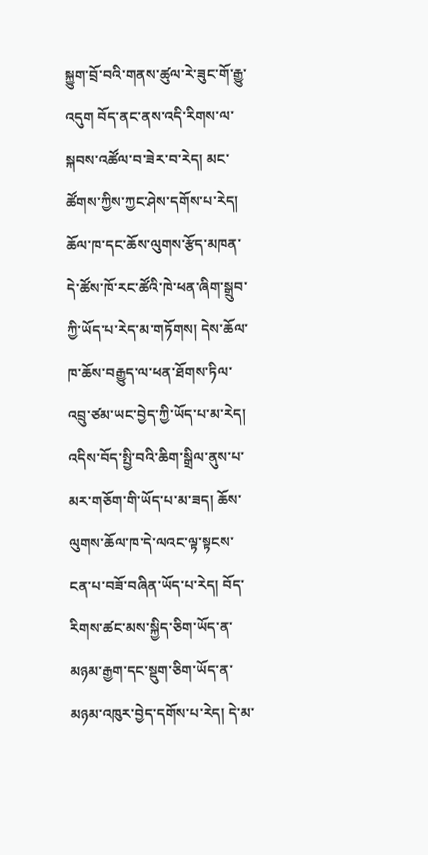སྐྱུག་བྲོ་བའི་གནས་ཚུལ་རེ་ཟུང་གོ་རྒྱུ་འདུག བོད་ནང་ནས་འདི་རིགས་ལ་སྐབས་འཚོལ་བ་ཟེར་བ་རེད། མང་ཚོགས་ཀྱིས་ཀྱང་ཤེས་དགོས་པ་རེད། ཆོལ་ཁ་དང་ཆོས་ལུགས་རྩོད་མཁན་དེ་ཚོས་ཁོ་རང་ཚོའི་ཁེ་ཕན་ཞིག་སྒྲུབ་ཀྱི་ཡོད་པ་རེད་མ་གཏོགས། དེས་ཆོལ་ཁ་ཆོས་བརྒྱུད་ལ་ཕན་ཐོགས་ཏིལ་འབྲུ་ཙམ་ཡང་བྱེད་ཀྱི་ཡོད་པ་མ་རེད། འདིས་བོད་སྤྱི་བའི་ཆིག་སྒྲིལ་ནུས་པ་མར་གཅོག་གི་ཡོད་པ་མ་ཟད། ཆོས་ལུགས་ཆོལ་ཁ་དེ་ལའང་ལྟ་སྟངས་ངན་པ་བཟོ་བཞིན་ཡོད་པ་རེད། བོད་རིགས་ཚང་མས་སྐྱིད་ཅིག་ཡོད་ན་མཉམ་རྒྱག་དང་སྡུག་ཅིག་ཡོད་ན་མཉམ་འཁུར་བྱེད་དགོས་པ་རེད། དེ་མ་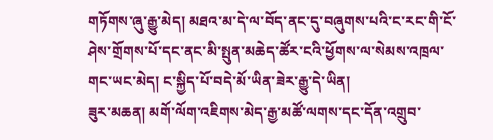གཏོགས་ཞུ་རྒྱུ་མེད། མཐའ་མ་དེ་ལ་བོད་ནང་དུ་བཞུགས་པའི་ང་རང་གི་ངོ་ཤེས་གྲོགས་པོ་དང་ནང་མི་སྤུན་མཆེད་ཚོར་ངའི་ཕྱོགས་ལ་སེམས་འཁྲལ་གང་ཡང་མེད། ང་སྐྱིད་པོ་བདེ་མོ་ཡིན་ཟེར་རྒྱུ་དེ་ཡིན།
ཟུར་མཆན། མགོ་ལོག་འཇིགས་མེད་རྒྱ་མཚོ་ལགས་དང་དོན་འགྲུབ་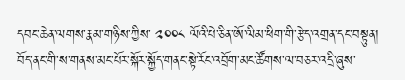དབང་ཆེན་ལགས་རྣམ་གཉིས་ཀྱིས་ ༢༠༠༨ ལོའི་པེ་ཅིན་ཨོ་ལིམ་ཕིག་གི་རྩེད་འགྲན་དང་བསྟུན། བོད་ནང་གི་ས་གནས་མང་པོར་སྐོར་སྐྱོད་གནང་སྟེ་རོང་འབྲོག་མང་ཚོགས་ལ་བཅར་འདྲི་ཞུས་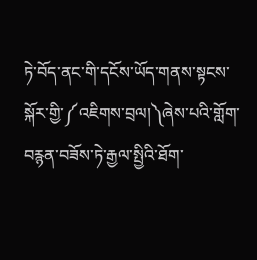ཏེ་བོད་ནང་གི་དངོས་ཡོད་གནས་སྟངས་སྐོར་གྱི་༼འཇིགས་བྲལ།༽ཞེས་པའི་གློག་བརྙན་བཟོས་ཏེ་རྒྱལ་སྤྱིའི་ཐོག་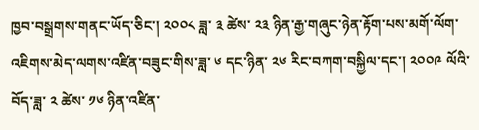ཁྱབ་བསྒྲགས་གནང་ཡོད་ཅིང་། ༢༠༠༨ ཟླ་ ༣ ཚེས་ ༢༣ ཉིན་རྒྱ་གཞུང་ཉེན་རྟོག་པས་མགོ་ལོག་འཇིགས་མེད་ལགས་འཛིན་བཟུང་གིས་ཟླ་ ༦ དང་ཉིན་ ༢༦ རིང་བཀག་བསྐྱིལ་དང་། ༢༠༠༩ ལོའི་བོད་ཟླ་ ༢ ཚེས་ ༡༦ ཉིན་འཛིན་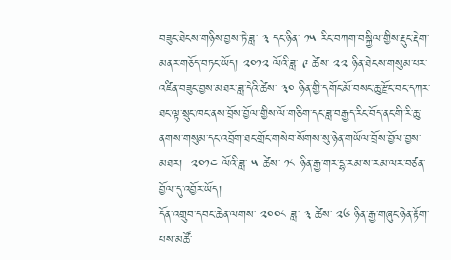བཟུང་ཐེངས་གཉིས་བྱས་ཏེ་ཟླ་ ༣ དང་ཉིན་ ༡༥ རིང་བཀག་བསྐྱིལ་གྱིས་རྡུང་རྡེག་མནར་གཅོད་བཏང་ཡོད། ༢༠༡༢ ལོའི་ཟླ་ ༩ ཚེས་ ༢༢ ཉིན་ཐེངས་གསུམ་པར་འཛིན་བཟུང་བྱས་མཐར་ཟླ་དེའི་ཚེས་ ༣༠ ཉིན་གྱི་དགོང་མོ་བསང་ཆུ་རྫོང་བང་དཀར་ཐང་ལྟ་སྲུང་ཁང་ནས་བྲོས་བྱོལ་གྱིས་ལོ་གཅིག་དང་ཟླ་བརྒྱད་རིང་བོད་ནང་གི་རི་ཆུ་ནགས་གསུམ་དང་འབྲོག་ཐང་གྲོང་གསེབ་སོགས་སུ་ཉེན་གཡོལ་བྲོས་བྱོལ་བྱས་མཐར།  ༢༠༡༤ ལོའི་ཟླ་ ༥ ཚེས་ ༡༨ ཉིན་རྒྱ་གར་དྷ་རམ་ས་རམ་ལར་བཙན་བྱོལ་དུ་འབྱོར་ཡོད།
དོན་འགྲུབ་དབང་ཆེན་ལགས་ ༢༠༠༨ ཟླ་ ༣ ཚེས་ ༢༦ ཉིན་རྒྱ་གཞུང་ཉེན་རྟོག་པས་མཚོ་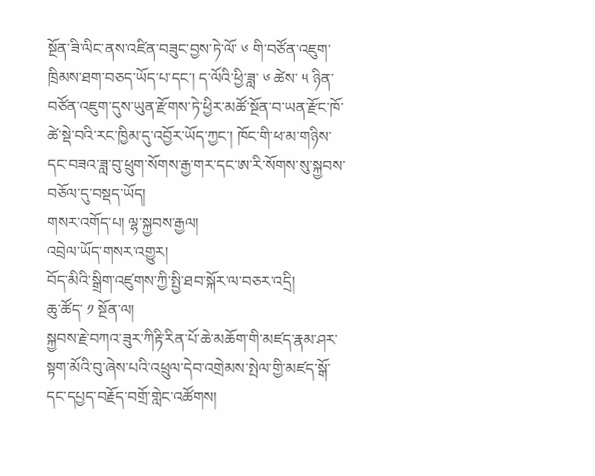སྔོན་ཟི་ལིང་ནས་འཛིན་བཟུང་བྱས་ཏེ་ལོ་ ༦ གི་བཙོན་འཇུག་ཁྲིམས་ཐག་བཅད་ཡོད་པ་དང་། ད་ལོའི་ཕྱི་ཟླ་ ༦ ཚེས་ ༥ ཉིན་བཙོན་འཇུག་དུས་ཡུན་རྫོགས་ཏེ་ཕྱིར་མཚོ་སྔོན་བ་ཡན་རྫོང་ཁོ་ཚེ་སྡེ་བའི་རང་ཁྱིམ་དུ་འབྱོར་ཡོད་ཀྱང་། ཁོང་གི་ཕ་མ་གཉིས་དང་བཟའ་ཟླ་བུ་ཕྲུག་སོགས་རྒྱ་གར་དང་ཨ་རི་སོགས་སུ་སྐྱབས་བཅོལ་དུ་བསྡད་ཡོད།
གསར་འགོད་པ། ལྷ་སྐྱབས་རྒྱལ།
འབྲེལ་ཡོད་གསར་འགྱུར།
བོད་མིའི་སྒྲིག་འཛུགས་ཀྱི་སྤྱི་ཐབ་སྐོར་ལ་བཅར་འདྲི།
ཆུ་ཚོད་ ༡ སྔོན་ལ།
སྐྱབས་རྗེ་བཀའ་ཟུར་ཀིརྟི་རིན་པོ་ཆེ་མཆོག་གི་མཛད་རྣམ་ཤར་སྟག་མོའི་བུ་ཞེས་པའི་འཕྲུལ་དེབ་འགྲེམས་སྤེལ་གྱི་མཛད་སྒོ་དང་དཔྱད་བརྗོད་བགྲོ་གླེང་འཚོགས།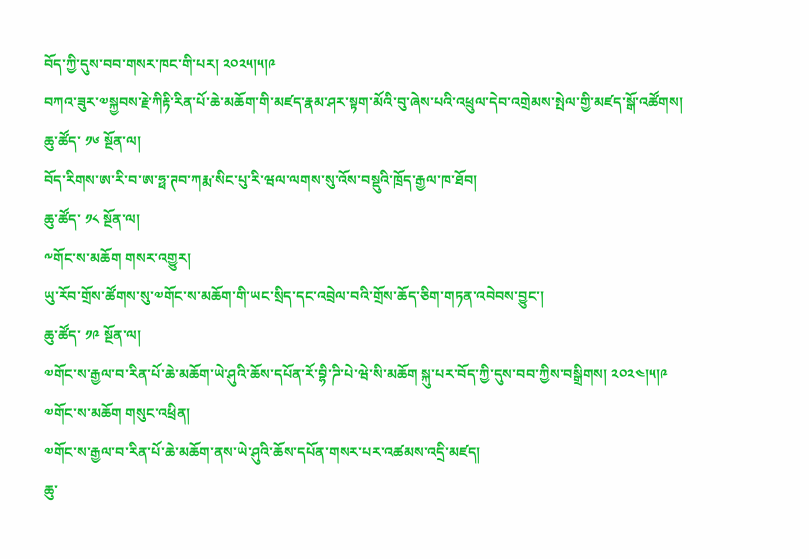བོད་ཀྱི་དུས་བབ་གསར་ཁང་གི་པར། ༢༠༢༥།༥།༩
བཀའ་ཟུར་༧སྐྱབས་རྗེ་ཀིརྟི་རིན་པོ་ཆེ་མཆོག་གི་མཛད་རྣམ་ཤར་སྟག་མོའི་བུ་ཞེས་པའི་འཕྲུལ་དེབ་འགྲེམས་སྤེལ་གྱི་མཛད་སྒོ་འཚོགས།
ཆུ་ཚོད་ ༡༦ སྔོན་ལ།
བོད་རིགས་ཨ་རི་བ་ཨ་ཧྥ་ཊབ་ཀརྨ་སིང་པུ་རི་ཝལ་ལགས་སུ་འོས་བསྡུའི་ཁྲོད་རྒྱལ་ཁ་ཐོབ།
ཆུ་ཚོད་ ༡༨ སྔོན་ལ།
༸གོང་ས་མཆོག གསར་འགྱུར།
ཡུ་རོབ་གྲོས་ཚོགས་སུ་༧གོང་ས་མཆོག་གི་ཡང་སྲིད་དང་འབྲེལ་བའི་གྲོས་ཆོད་ཅིག་གཏན་འབེབས་བྱུང་།
ཆུ་ཚོད་ ༡༩ སྔོན་ལ།
༧གོང་ས་རྒྱལ་བ་རིན་པོ་ཆེ་མཆོག་ཡེ་ཤུའི་ཆོས་དཔོན་རོ་བྷི་ཌི་པེ་ཝེ་སི་མཆོག སྐུ་པར་བོད་ཀྱི་དུས་བབ་ཀྱིས་བསྒྲིགས། ༢༠༢༤།༥།༩
༧གོང་ས་མཆོག གསུང་འཕྲིན།
༧གོང་ས་རྒྱལ་བ་རིན་པོ་ཆེ་མཆོག་ནས་ཡེ་ཤུའི་ཆོས་དཔོན་གསར་པར་འཚམས་འདྲི་མཛད།
ཆུ་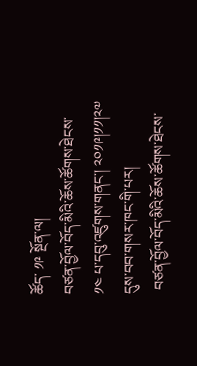ཚོད་ ༡༩ སྔོན་ལ།
བཙན་བྱོལ་བོད་མིའི་ཆོས་ཚོགས་ཐེངས་ ༡༤ པ་དབུ་འཛུགས་གནང་། ༢༠༡༩།༡༡།༢༧ དུས་བབ་གསར་ཁང་གི་པར།
 བཙན་བྱོལ་བོད་མིའི་ཆོས་ཚོགས་ཐེངས་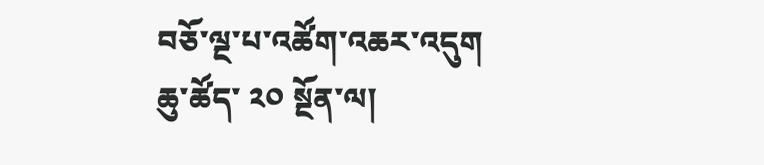བཅོ་ལྔ་པ་འཚོག་འཆར་འདུག
ཆུ་ཚོད་ ༢༠ སྔོན་ལ།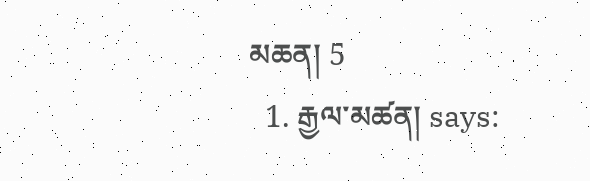མཆན། 5
  1. རྒྱལ་མཚན། says: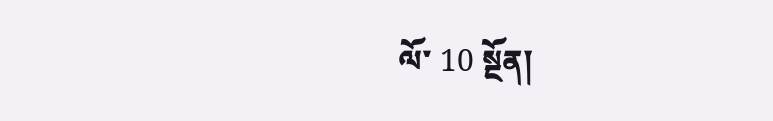ལོ་ 10 སྔོན།